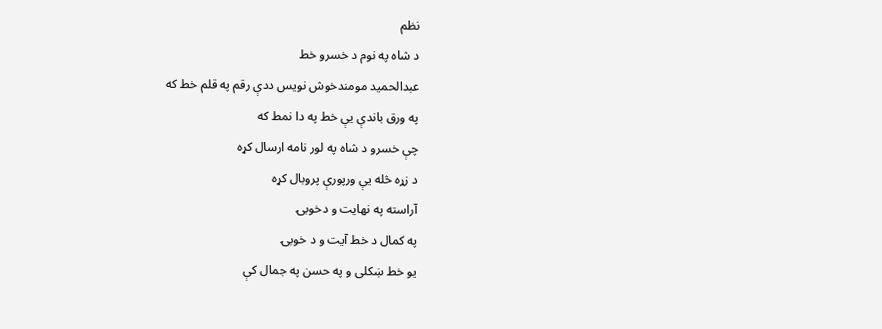نظم
د شاه په نوم د خسرو خط
عبدالحمید مومندخوش نويس ددې رقم په قلم خط که
په ورق باندې يې خط په دا نمط که
چې خسرو د شاه په لور نامه ارسال کړه
د زړه څله يې ورپورې پروبال کړه
آراسته په نهايت و دخوبۍ
په کمال د خط آيت و د خوبۍ
يو خط ښکلی و په حسن په جمال کې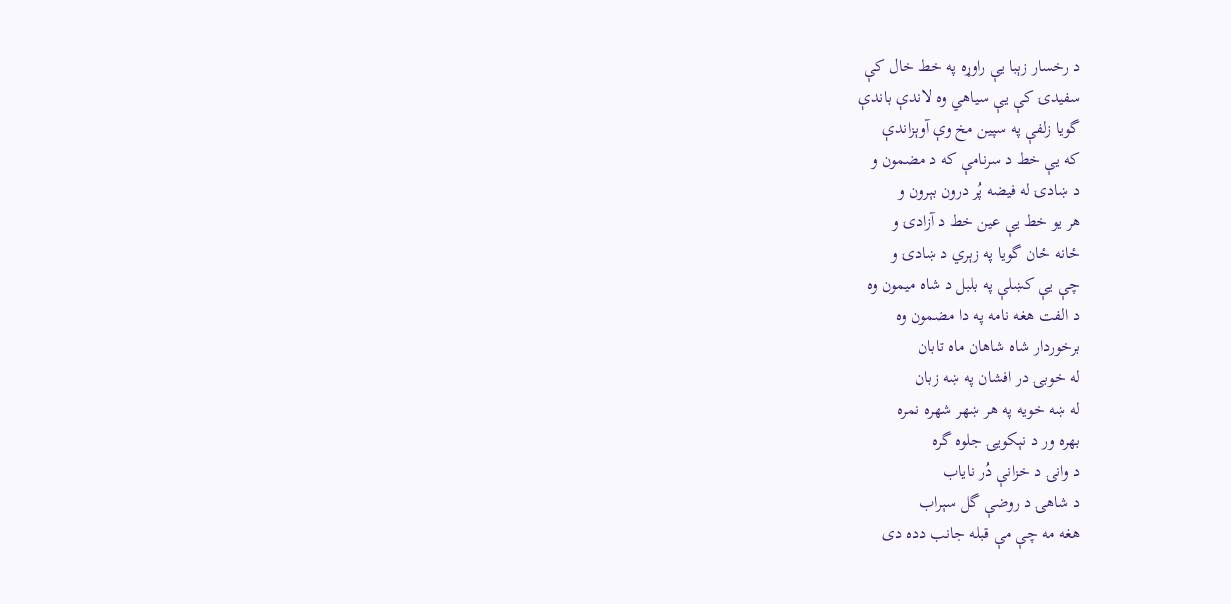د رخسار زېبا يې راوړه په خط خال کې
سفيدۍ کې يې سياهي وه لاندې باندې
گويا زلفې په سپين مخ وې آوېزاندې
که يې خط د سرنامې که د مضمون و
د ښادۍ له فيضه پُر درون بېرون و
هر يو خط يې عين خط د آزادۍ و
ځانه ځان گويا په زېري د ښادۍ و
چې يې کښلې په بلبل د شاه ميمون وه
د الفت هغه نامه په دا مضمون وه
برخوردار شاه شاهان ماه تابان
له خوبۍ در افشان په ښه زبان
له ښه خويه په هر ښهر شهره نمره
بهره ور د نېکويۍ جلوه گره
د وانۍ د خزانې دُر ناياب
د شاهۍ د روضې گل سېراب
هغه مه چې مې قبله جانب دده دی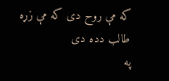که مې روح دی که مې زړه طالب دده دی
په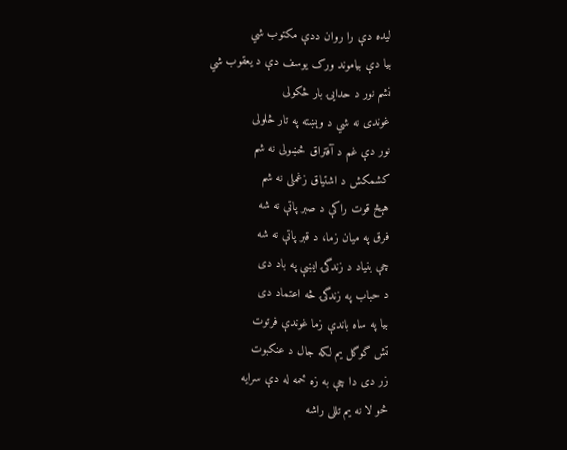ليده دې را روان ددې مکتوب شي
بيا دې بياموند ورک يوسف دې د يعقوب شي
نشم نور د حدايۍ بار څکولی
غوندی نه شي د وېښته په تار څلولی
نور دې غم د آفتراق څښولی نه شم
کشمکش د اشتياق زغملی نه شم
هېڅ قوت راکې د صبر پاتې نه شه
فرق په ميان زما، د قبر پاتې نه شه
چې بنياد د زندگۍ ايښې په باد دی
د حباب په زندگۍ څه اعتماد دی
بيا په ساه باندې زما غوندې فرتوت
تش گوگل يم لکه جال د عنکبوت
زر دی دا چې به زه ځمه له دې سرايه
څو لا نه يم تللی راشه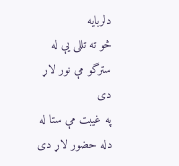دلربايه
څو ته تللی يې له سترگو مې نور لاړ دی
په غيبت مې ستا له دله حضور لاړ دی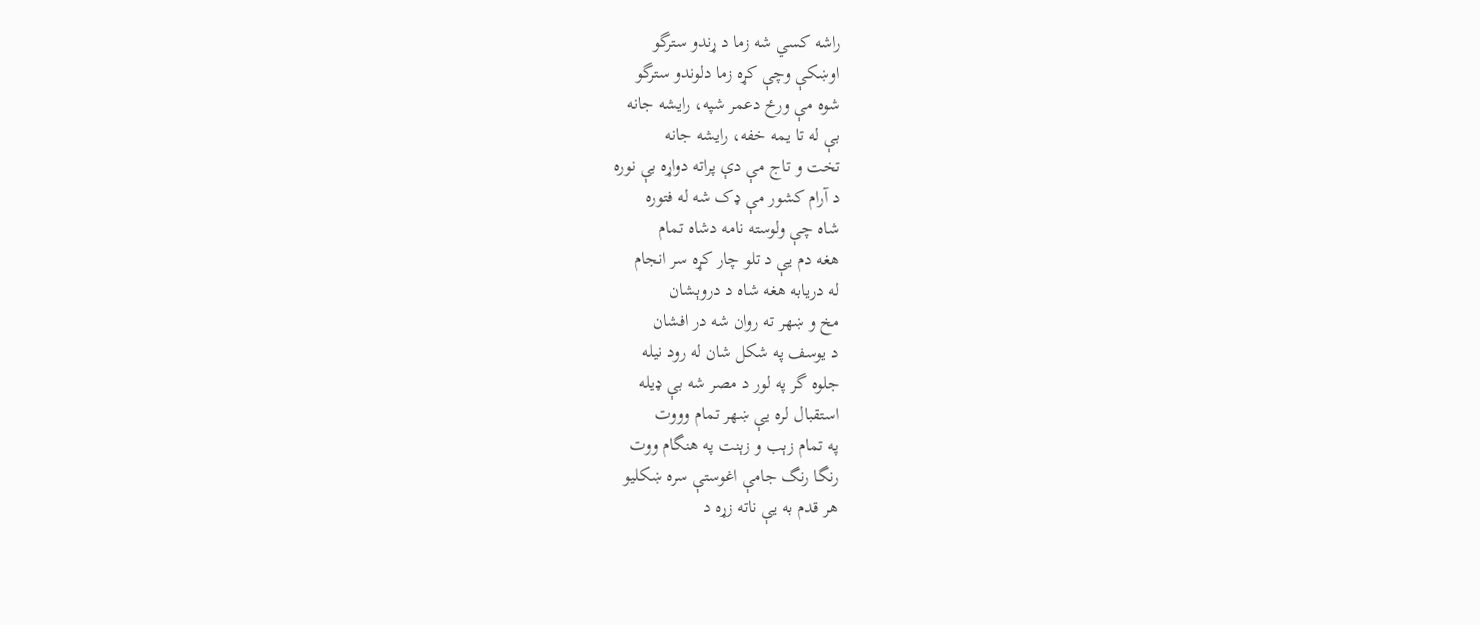راشه کسي شه زما د ړندو سترگو
اوښکې وچې کړه زما دلوندو سترگو
شوه مې ورځ دعمر شپه، رايشه جانه
بې له تا يمه خفه، رايشه جانه
تخت و تاج مې دې پراته دواړه بې نوره
د آرام کشور مې ډک شه له فتوره
شاه چې ولوسته نامه دشاه تمام
هغه دم يې د تلو چار کړه سر انجام
له دريابه هغه شاه د دروېشان
مخ و ښهر ته روان شه در افشان
د يوسف په شکل شان له رود نيله
جلوه گر په لور د مصر شه بې ډيله
استقبال لره يې ښهر تمام وووت
په تمام زېب و زېنت په هنگام ووت
رنگا رنگ جامې اغوستې سره ښکليو
هر قدم به يې ناته زړه د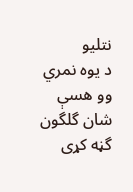نتليو
د يوه نمري وو هسې شان گلگون
گڼه کړی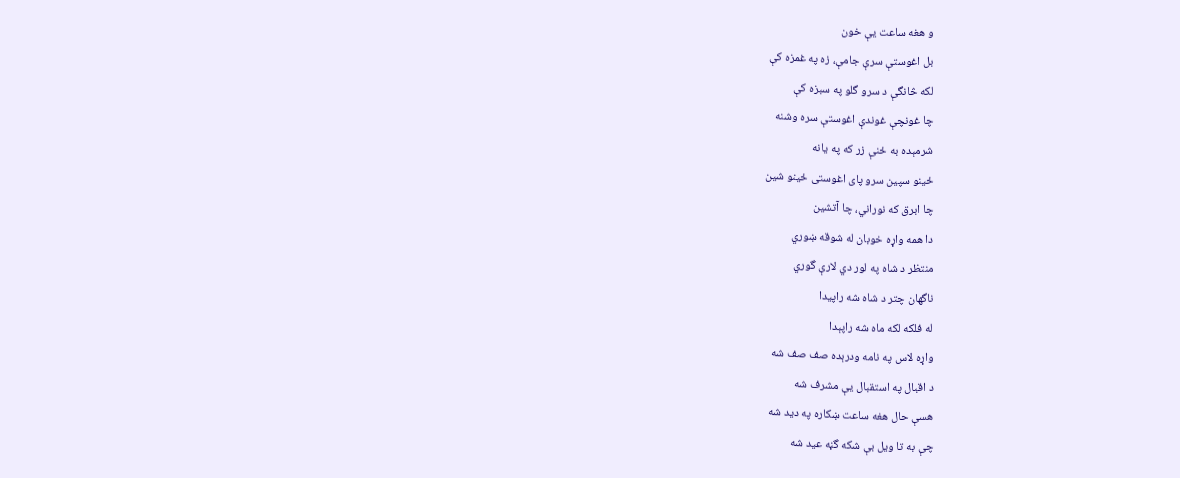و هغه ساعت يې خون
بل اغوستې سرې جامې، زه په غمزه کې
لکه څانگې د سرو گلو په سبزه کې
چا غونچې غوندې اغوستې سره وشنه
شرمېده به ځنې زر که په يانه
ځينو سپين سرو پای اغوستی ځينو شين
چا ابرق که نوراني، چا آتشين
دا همه واړه خوبان له شوقه ښوري
منتظر د شاه په لور دي لارې گوري
ناگهان چتر د شاه شه راپيدا
له فلکه لکه ماه شه راپېدا
واړه لاس په نامه ودرېده صف صف شه
د اقبال په استقبال يې مشرف شه
هسې حال هغه ساعت ښکاره په ديد شه
چې به تا ويل بې شکه گڼه عيد شه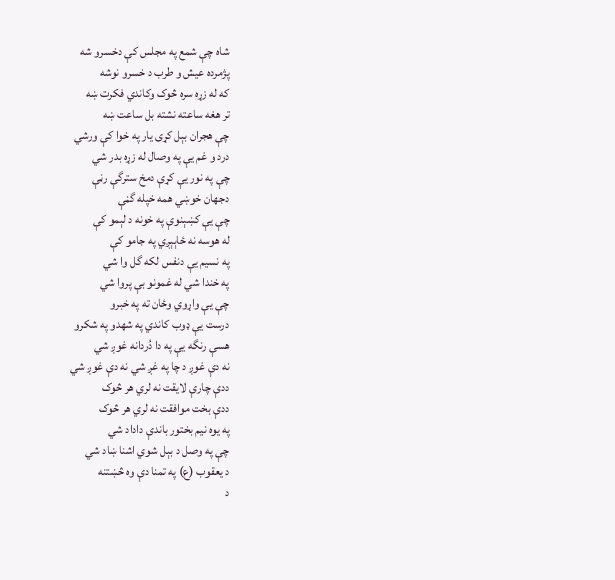شاه چې شمع په مجلس کې دخسرو شه
پژمرده عيش و طرب د خسرو نوشه
که له زړه سره څوک وکاندي فکرت ښه
تر هغه ساعته نشته بل ساعت ښه
چې هجران بېل کړی يار په خوا کې ورشي
درد و غم يې په وصال له زړه بدر شي
چې په نور يې کړې دمخ سترگې رڼې
دجهان خوښي همه خپله گڼې
چې يې کښېنوې په خونه د لېمو کې
له هوسه نه ځاېېږي په جامو کې
په نسيم يې دنفس لکه گل وا شي
په خندا شي له غمونو بې پروا شي
چې يې واړوي وځان ته په خبرو
درست يې ډوب کاندي په شهدو په شکرو
هسې رنگه يې په دا دُردانه غوږ شي
نه دې غوږ د چا په غږ شي نه دې غوږ شي
ددې چارې لايقت نه لري هر څوک
ددې بخت موافقت نه لري هر څوک
په يوه نيم بختور باندې داداد شي
چې په وصل د بېل شوي اشنا ښاد شي
د يعقوب (ع) په تمنا دې وه څښتنه
د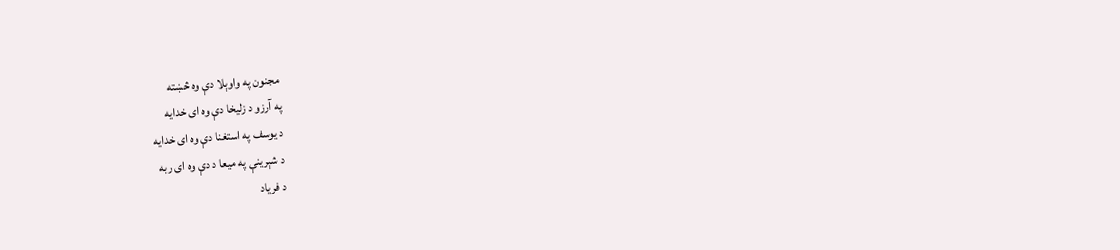مجنون په واوېلا دې وه څښته
په آرزو د زليخا دې وه ای خدايه
د يوسف په استغنا دې وه ای خدايه
د شېرينې په ميعا د دې وه ای ربه
د فرياد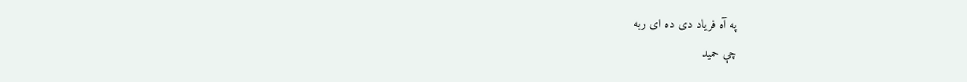په آه فرياد دی ده ای ربه
چې حميد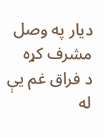ديار په وصل مشرف کړه
د فراق غم يې له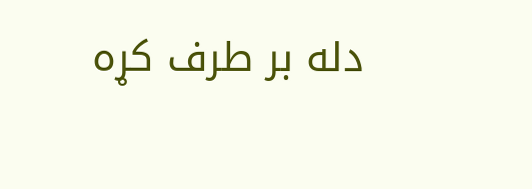دله بر طرف کړه